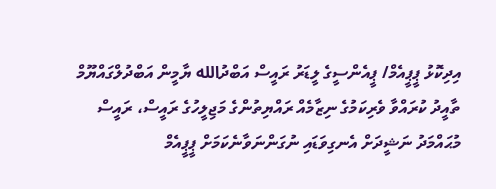އިދިކޮޅު ޕީޕީއެމް/ ޕީއެންސީގެ ލީޑަރު ރައީސް އަބްދުالله ޔާމީން އަބްދުލްގައްޔޫމް ތާއީދު ކުރައްވާ ވެރިކަމުގެ ނިޒާމެއް ރައްޔިތުންގެ މަޖިލީހުގެ ރައީސް، ރައީސް މުޙައްމަދު ނަޝީދަށް އެނގިވަޑައި ނުގަންނަވާނެކަމަށް ޕީޕީއެމް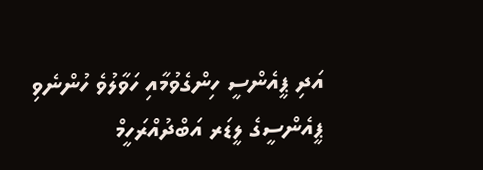އަދި ޕީއެންސީ ހިންގެވުމާއި ހަވާލުވެ ހުންނެވި ޕީއެންސީގެ ލީޑަރ އަބްދުއްރަހީމް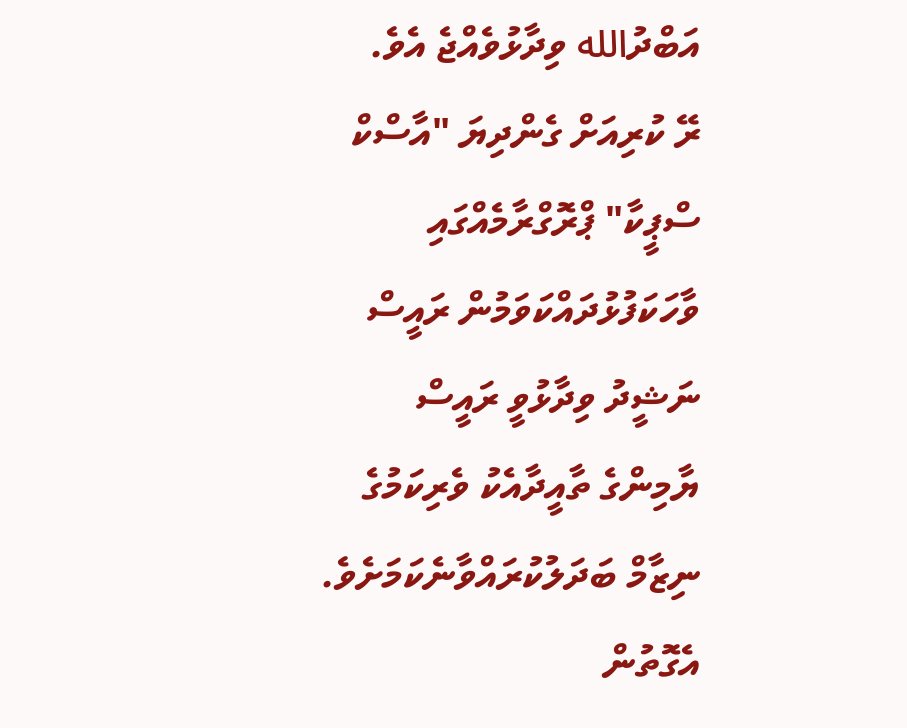އަބްދުالله ވިދާޅުވެއްޖެ އެވެ.
ރޭ ކުރިއަށް ގެންދިޔަ "އާސްކް ސްޕީކާ" ޕްރޮގްރާމެއްގައި ވާހަކަފުޅުދައްކަވަމުން ރައީސް ނަޝީދު ވިދާޅުވީ ރައީސް ޔާމިންގެ ތާއީދާއެކު ވެރިކަމުގެ ނިޒާމް ބަދަލުކުރައްވާނެކަމަށެވެ. އެގޮތުން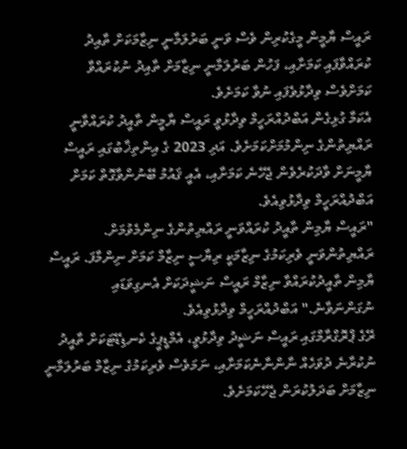ރައީސް ޔާމީން މީގެކުރިން ވެސް ވަނީ ބަރުލަމާނީ ނިޒާމަކަށް ތާއިދު ކުރައްވާފައި ކަމަށާއި، ފަހުން ބަރުލަމާނީ ނިޒާމަށް ތާއިދު ނުކުރައްވާ ކަމަށްވެސް ވިދާޅުވެފައި ނުވާ ކަމަށެވެ.
އެކަމާ ގުޅިގެން އަބްދުއްރަހީމް ވިދާޅުވީ ރައީސް ޔާމީން ތާއީދު ކުރައްވާނީ ރައްޔިތުންގެ ނިންމުމަށްކަމަށެވެ. އަދި 2023 ގެ އިންތިޚާބުގައި ރައީސް ޔާމީނަށް ވާދަކުރެވެން ޖެހޭނެ ކަމަށާއި، އެއީ ޤައުމު ބޭނުންވާގޮތް ކަމަށް އަބްދުއްރަހީމް ވިދާޅުވިއެވެ.
"ރައީސް ޔާމިން ތާއީދު ކުރައްވަނީ ރައްޔިތުންގެ ނިންމެވުމަށް. ރައްޔިތުންވަނީ ވެރިކަމުގެ ނިޒާމަކީ ރިޔާސީ ނިޒާމް ކަމަށް ނިންމާފަ. ރައީސް ޔާމިން ތާއީދުކުރައްވާ ނިޒާމް ރައީސް ނަޝީދަކަށް އެނގިވަޑައި ނުގަންނަވާނެ." އަބްދުއްރަހީމް ވިދާޅުވިއެވެ.
ރޭގެ ޕްރޮގްރާމްގައި ރައީސް ނަޝީދު ވިދާޅުވީ، އެމްޑީޕީގެ ކެނޑިޑޭޓަކަށް ތާއީދު ނުކުރާނެ ދުވަހެއް ނާންނާނެކަމަށާއި، ނަމަވެސް ވެރިކަމުގެ ނިޒާމް ބަރުލަމާނީ ނިޒާމަށް ބަދަލުކުރަން ޖެހޭކަމަށެވެ.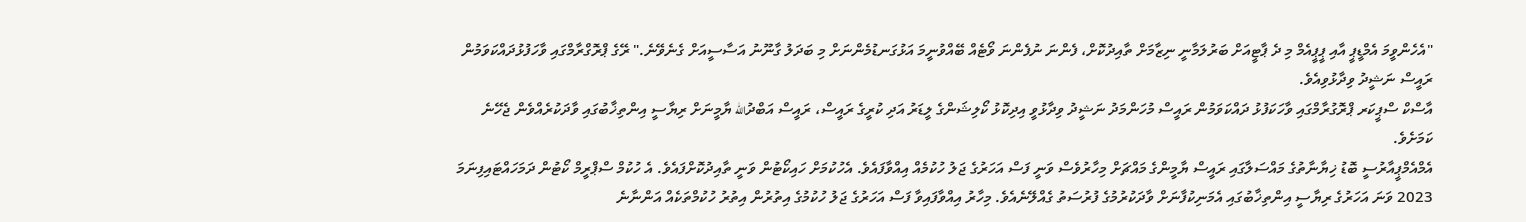"އެހެންވީމަ އެމްޑީޕީ އާއި ޕީޕީއެމް މި ދެ ޕާޓީއަށް ބަރުލަމާނީ ނިޒާމަށް ތާއިދުކޮށް، ފެންނަ ނުފެންނަ ވޯޓެއް ބޭއްވުނީމަ އަޅުގަނޑުމެންނަށް މި ބަދަލު ގާނޫނު އަސާސީއަށް ގެނެވޭނެ." ރޭގެ ޕްރޮގްރާމްގައި ވާހަފުޅުދައްކަވަމުން ރައީސް ނަޝީދު ވިދާޅުވިއެވެ.
އާސްކް ސްޕީކަރ ޕްރޮގުރާމްގައި ވާހަކަފުޅު ދައްކަވަމުން ރައީސް މުހަންމަދު ނަޝީދު ވިދާޅުވީ އިދިކޮޅު ކޯލިޝަންގެ ލީޑަރު އަދި ކުރީގެ ރައީސް، ރައީސް އަބްދުالله ޔާމީނަށް ރިޔާސީ އިންތިޚާބުގައި ވާދަކުރެއްވެން ޖެހޭނެ ކަމަށެވެ.
އެމްއެމްޕީއާރުސީ ބޮޑު ޚިޔާނާތުގެ މައްސަލާގައި ރައީސް ޔާމީންގެ މައްޗަށް މިހާރުވެސް ވަނީ ފަސް އަހަރުގެ ޖަލު ހުކުމެއް އިއްވާފައެވެ. އެހުކުމަށް ހައިކޯޓުން ވަނީ ތާއިދުކޮށްފައެވެ. އެ ހުކުމް ސްޕްރީމް ކޯޓުން ދަމަހައްޓައިފިނަމަ 2023 ވަނަ އަހަރުގެ ރިޔާސީ އިންތިޚާބުގައި އެމަނިކުފާނަށް ވާދަކުރުމުގެ ފުރުސަތު ގެއްލޭނެއެވެ. މިހާރު އިއްވާފައިވާ ފަސް އަހަރުގެ ޖަލު ހުކުމުގެ އިތުރުން އިތުރު ހުކުމްތަކެއް އަންނާނެ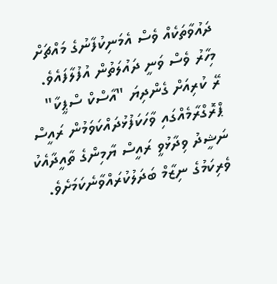ދައުވާތަކެއް ވެސް އެމަނިކުފާނުގެ މައްޗަށް މިހާރު ވެސް ވަނީ ދައުލަތުން އުފުލާފައެވެ.
ރޭ ކުރިއަށް ގެންދިޔަ "އާސްކް ސްޕީކާ" ޕްރޮގްރާމެއްގައި ވާހަކަފުޅުދައްކަވަމުން ރައީސް ނަޝީދު ވިދާޅުވީ ރައީސް ޔާމިންގެ ތާއީދާއެކު ވެރިކަމުގެ ނިޒާމް ބަދަލުކުރައްވާނެކަމަށެވެ.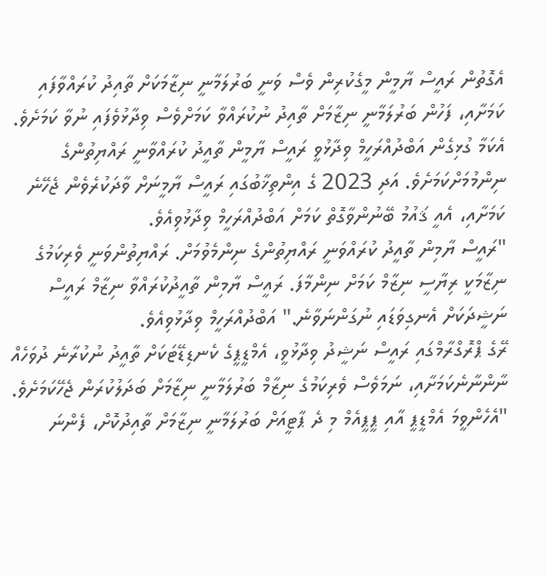އެގޮތުން ރައީސް ޔާމީން މީގެކުރިން ވެސް ވަނީ ބަރުލަމާނީ ނިޒާމަކަށް ތާއިދު ކުރައްވާފައި ކަމަށާއި، ފަހުން ބަރުލަމާނީ ނިޒާމަށް ތާއިދު ނުކުރައްވާ ކަމަށްވެސް ވިދާޅުވެފައި ނުވާ ކަމަށެވެ.
އެކަމާ ގުޅިގެން އަބްދުއްރަހީމް ވިދާޅުވީ ރައީސް ޔާމީން ތާއީދު ކުރައްވާނީ ރައްޔިތުންގެ ނިންމުމަށްކަމަށެވެ. އަދި 2023 ގެ އިންތިޚާބުގައި ރައީސް ޔާމީނަށް ވާދަކުރެވެން ޖެހޭނެ ކަމަށާއި، އެއީ ޤައުމު ބޭނުންވާގޮތް ކަމަށް އަބްދުއްރަހީމް ވިދާޅުވިއެވެ.
"ރައީސް ޔާމިން ތާއީދު ކުރައްވަނީ ރައްޔިތުންގެ ނިންމެވުމަށް. ރައްޔިތުންވަނީ ވެރިކަމުގެ ނިޒާމަކީ ރިޔާސީ ނިޒާމް ކަމަށް ނިންމާފަ. ރައީސް ޔާމިން ތާއީދުކުރައްވާ ނިޒާމް ރައީސް ނަޝީދަކަށް އެނގިވަޑައި ނުގަންނަވާނެ." އަބްދުއްރަހީމް ވިދާޅުވިއެވެ.
ރޭގެ ޕްރޮގްރާމްގައި ރައީސް ނަޝީދު ވިދާޅުވީ، އެމްޑީޕީގެ ކެނޑިޑޭޓަކަށް ތާއީދު ނުކުރާނެ ދުވަހެއް ނާންނާނެކަމަށާއި، ނަމަވެސް ވެރިކަމުގެ ނިޒާމް ބަރުލަމާނީ ނިޒާމަށް ބަދަލުކުރަން ޖެހޭކަމަށެވެ.
"އެހެންވީމަ އެމްޑީޕީ އާއި ޕީޕީއެމް މި ދެ ޕާޓީއަށް ބަރުލަމާނީ ނިޒާމަށް ތާއިދުކޮށް، ފެންނަ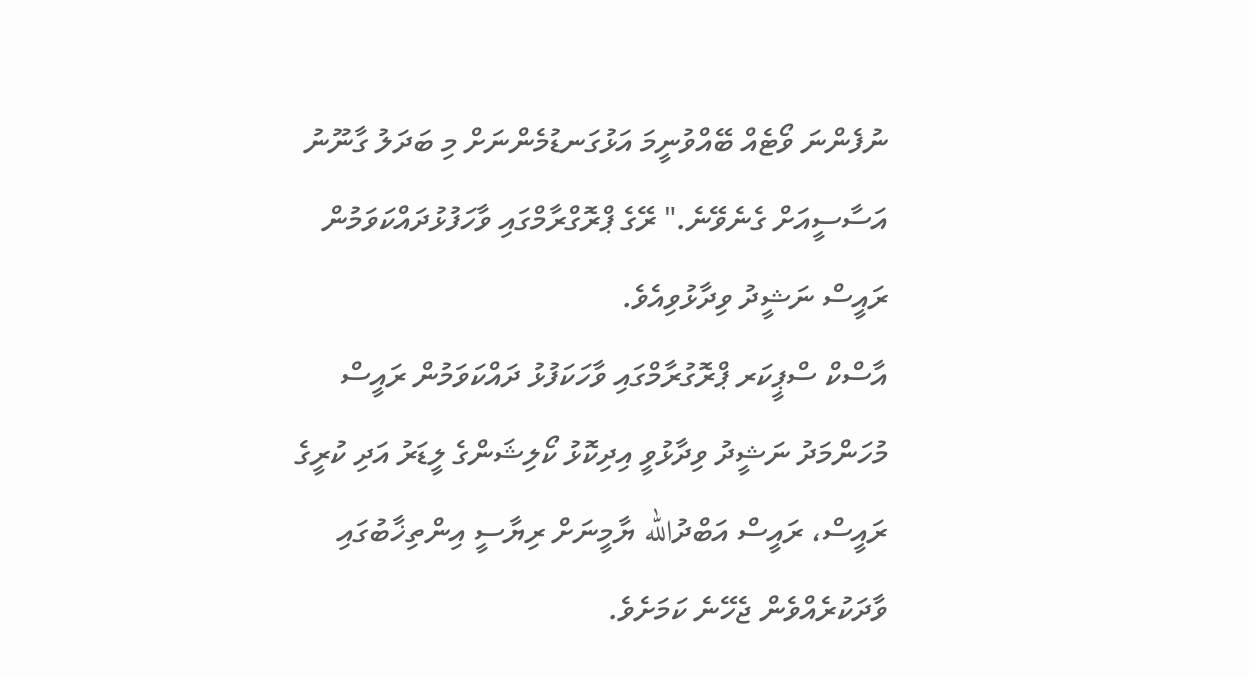ނުފެންނަ ވޯޓެއް ބޭއްވުނީމަ އަޅުގަނޑުމެންނަށް މި ބަދަލު ގާނޫނު އަސާސީއަށް ގެނެވޭނެ." ރޭގެ ޕްރޮގްރާމްގައި ވާހަފުޅުދައްކަވަމުން ރައީސް ނަޝީދު ވިދާޅުވިއެވެ.
އާސްކް ސްޕީކަރ ޕްރޮގުރާމްގައި ވާހަކަފުޅު ދައްކަވަމުން ރައީސް މުހަންމަދު ނަޝީދު ވިދާޅުވީ އިދިކޮޅު ކޯލިޝަންގެ ލީޑަރު އަދި ކުރީގެ ރައީސް، ރައީސް އަބްދުالله ޔާމީނަށް ރިޔާސީ އިންތިޚާބުގައި ވާދަކުރެއްވެން ޖެހޭނެ ކަމަށެވެ.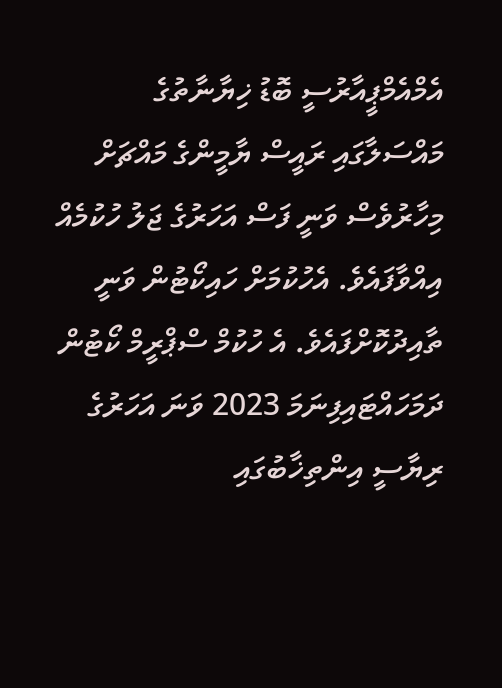އެމްއެމްޕީއާރުސީ ބޮޑު ޚިޔާނާތުގެ މައްސަލާގައި ރައީސް ޔާމީންގެ މައްޗަށް މިހާރުވެސް ވަނީ ފަސް އަހަރުގެ ޖަލު ހުކުމެއް އިއްވާފައެވެ. އެހުކުމަށް ހައިކޯޓުން ވަނީ ތާއިދުކޮށްފައެވެ. އެ ހުކުމް ސްޕްރީމް ކޯޓުން ދަމަހައްޓައިފިނަމަ 2023 ވަނަ އަހަރުގެ ރިޔާސީ އިންތިޚާބުގައި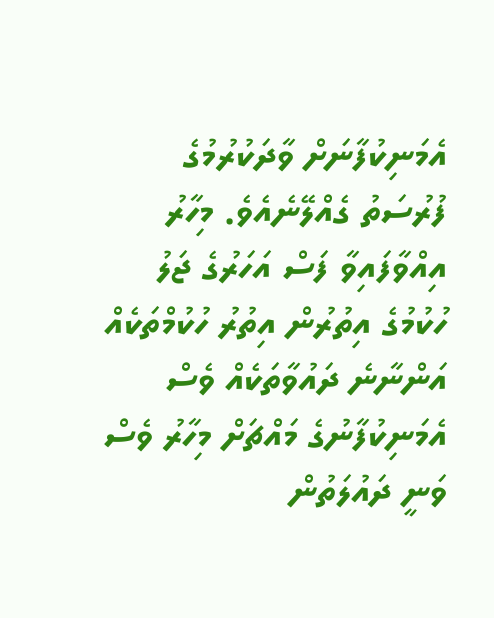އެމަނިކުފާނަށް ވާދަކުރުމުގެ ފުރުސަތު ގެއްލޭނެއެވެ. މިހާރު އިއްވާފައިވާ ފަސް އަހަރުގެ ޖަލު ހުކުމުގެ އިތުރުން އިތުރު ހުކުމްތަކެއް އަންނާނެ ދައުވާތަކެއް ވެސް އެމަނިކުފާނުގެ މައްޗަށް މިހާރު ވެސް ވަނީ ދައުލަތުން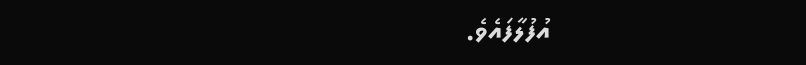އުފުލާފައެވެ.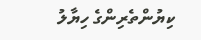ކިޔުންތެރިންގެ ހިޔާލު